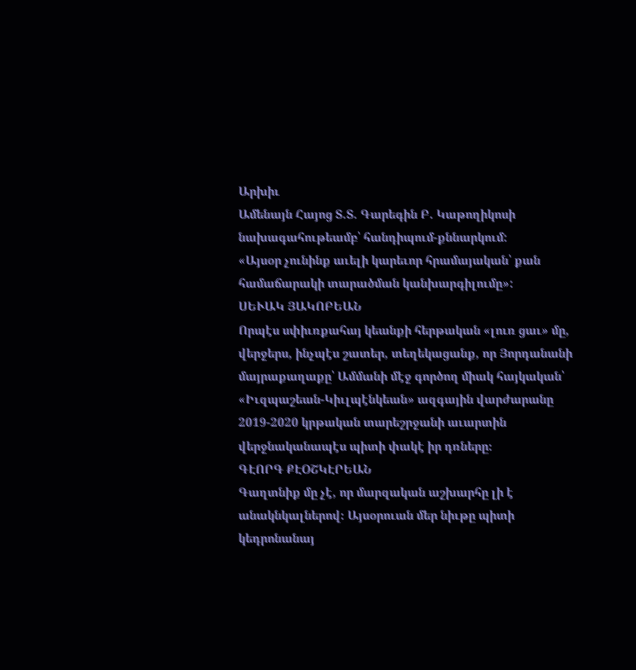Արխիւ
Ամենայն Հայոց Տ.Տ. Գարեգին Բ. Կաթողիկոսի նախագահութեամբ՝ հանդիպում-քննարկում:
«Այսօր չունինք աւելի կարեւոր հրամայական՝ քան համաճարակի տարածման կանխարգիլումը»:
ՍԵՒԱԿ ՅԱԿՈԲԵԱՆ
Որպէս սփիւռքահայ կեանքի հերթական «լուռ ցաւ» մը, վերջերս, ինչպէս շատեր, տեղեկացանք, որ Յորդանանի մայրաքաղաքը՝ Ամմանի մէջ գործող միակ հայկական՝ «Իւզպաշեան-Կիւլպէնկեան» ազգային վարժարանը 2019-2020 կրթական տարեշրջանի աւարտին վերջնականապէս պիտի փակէ իր դռները։
ԳԷՈՐԳ ՔԷՕՇԿԷՐԵԱՆ
Գաղտնիք մը չէ, որ մարզական աշխարհը լի է անակնկալներով։ Այսօրուան մեր նիւթը պիտի կեդրոնանայ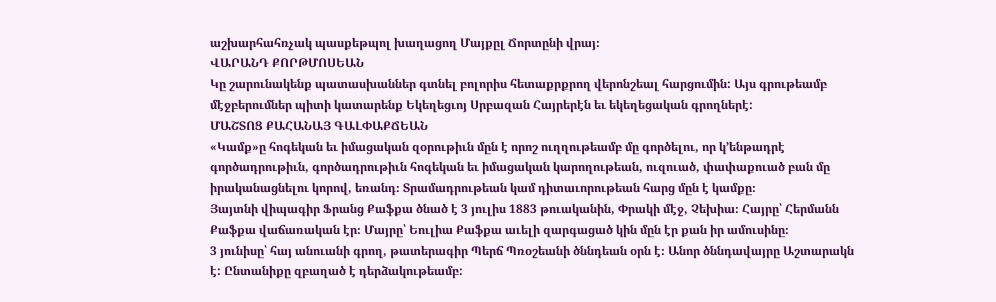աշխարհահռչակ պասքեթպոլ խաղացող Մայքըլ Ճորտընի վրայ։
ՎԱՐԱՆԴ ՔՈՐԹՄՈՍԵԱՆ
Կը շարունակենք պատասխաններ գտնել բոլորիս հետաքրքրող վերոնշեալ հարցումին: Այս գրութեամբ մէջբերումներ պիտի կատարենք Եկեղեցւոյ Սրբազան Հայրերէն եւ եկեղեցական գրողներէ:
ՄԱՇՏՈՑ ՔԱՀԱՆԱՅ ԳԱԼՓԱՔՃԵԱՆ
«Կամք»ը հոգեկան եւ իմացական զօրութիւն մըն է որոշ ուղղութեամբ մը գործելու, որ կ՚ենթադրէ գործադրութիւն, գործադրութիւն հոգեկան եւ իմացական կարողութեան, ուզուած, փափաքուած բան մը իրականացնելու կորով, եռանդ։ Տրամադրութեան կամ դիտաւորութեան հարց մըն է կամքը։
Յայտնի վիպագիր Ֆրանց Քաֆքա ծնած է 3 յուլիս 1883 թուականին, Փրակի մէջ, Չեխիա։ Հայրը՝ Հերմանն Քաֆքա վաճառական էր։ Մայրը՝ Եուլիա Քաֆքա աւելի զարգացած կին մըն էր քան իր ամուսինը։
3 յունիսը՝ հայ անուանի գրող, թատերագիր Պերճ Պռօշեանի ծննդեան օրն է։ Անոր ծննդավայրը Աշտարակն է: Ընտանիքը զբաղած է դերձակութեամբ: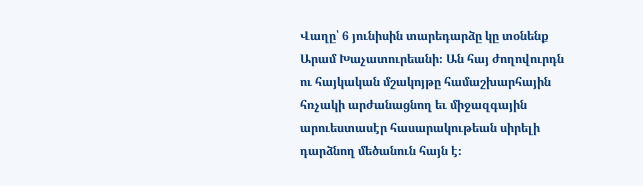Վաղը՝ 6 յունիսին տարեդարձը կը տօնենք Արամ Խաչատուրեանի։ Ան հայ ժողովուրդն ու հայկական մշակոյթը համաշխարհային հռչակի արժանացնող եւ միջազգային արուեստասէր հասարակութեան սիրելի դարձնող մեծանուն հայն է։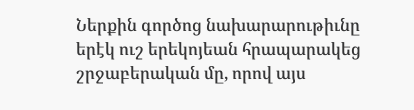Ներքին գործոց նախարարութիւնը երէկ ուշ երեկոյեան հրապարակեց շրջաբերական մը, որով այս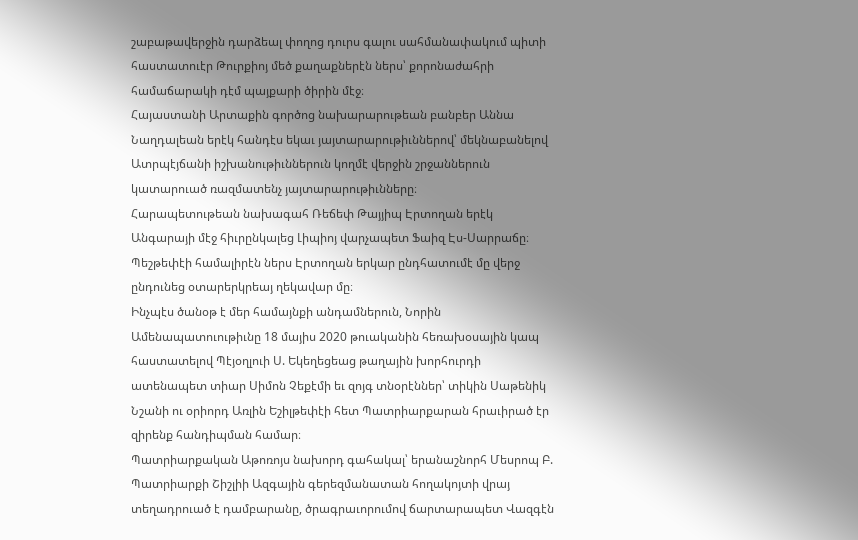շաբաթավերջին դարձեալ փողոց դուրս գալու սահմանափակում պիտի հաստատուէր Թուրքիոյ մեծ քաղաքներէն ներս՝ քորոնաժահրի համաճարակի դէմ պայքարի ծիրին մէջ։
Հայաստանի Արտաքին գործոց նախարարութեան բանբեր Աննա Նաղդալեան երէկ հանդէս եկաւ յայտարարութիւններով՝ մեկնաբանելով Ատրպէյճանի իշխանութիւններուն կողմէ վերջին շրջաններուն կատարուած ռազմատենչ յայտարարութիւնները։
Հարապետութեան նախագահ Ռեճեփ Թայյիպ Էրտողան երէկ Անգարայի մէջ հիւրընկալեց Լիպիոյ վարչապետ Ֆաիզ Էս-Սարրաճը։ Պեշթեփէի համալիրէն ներս Էրտողան երկար ընդհատումէ մը վերջ ընդունեց օտարերկրեայ ղեկավար մը։
Ինչպէս ծանօթ է մեր համայնքի անդամներուն, Նորին Ամենապատուութիւնը 18 մայիս 2020 թուականին հեռախօսային կապ հաստատելով Պէյօղլուի Ս. Եկեղեցեաց թաղային խորհուրդի ատենապետ տիար Սիմոն Չեքէմի եւ զոյգ տնօրէններ՝ տիկին Սաթենիկ Նշանի ու օրիորդ Առլին Եշիլթեփէի հետ Պատրիարքարան հրաւիրած էր զիրենք հանդիպման համար։
Պատրիարքական Աթոռոյս նախորդ գահակալ՝ երանաշնորհ Մեսրոպ Բ. Պատրիարքի Շիշլիի Ազգային գերեզմանատան հողակոյտի վրայ տեղադրուած է դամբարանը, ծրագրաւորումով ճարտարապետ Վազգէն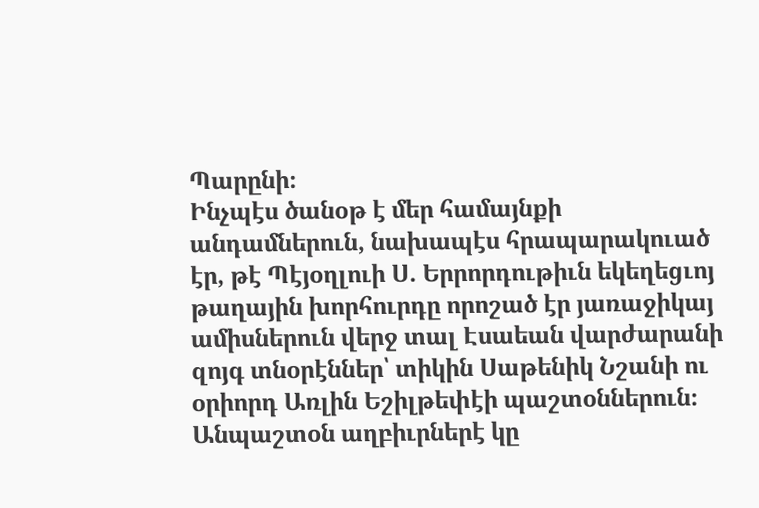Պարընի։
Ինչպէս ծանօթ է մեր համայնքի անդամներուն, նախապէս հրապարակուած էր, թէ Պէյօղլուի Ս. Երրորդութիւն եկեղեցւոյ թաղային խորհուրդը որոշած էր յառաջիկայ ամիսներուն վերջ տալ Էսաեան վարժարանի զոյգ տնօրէններ՝ տիկին Սաթենիկ Նշանի ու օրիորդ Առլին Եշիլթեփէի պաշտօններուն։
Անպաշտօն աղբիւրներէ կը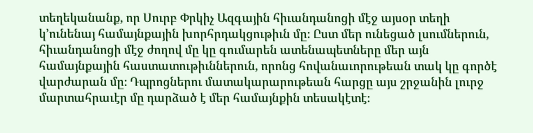տեղեկանանք, որ Սուրբ Փրկիչ Ազգային հիւանդանոցի մէջ այսօր տեղի կ՚ունենայ համայնքային խորհրդակցութիւն մը։ Ըստ մեր ունեցած լսումներուն, հիւանդանոցի մէջ ժողով մը կը գումարեն ատենապետները մեր այն համայնքային հաստատութիւններուն, որոնց հովանաւորութեան տակ կը գործէ վարժարան մը։ Դպրոցներու մատակարարութեան հարցը այս շրջանին լուրջ մարտահրաւէր մը դարձած է մեր համայնքին տեսակէտէ։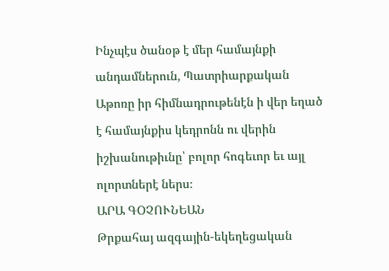Ինչպէս ծանօթ է մեր համայնքի անդամներուն, Պատրիարքական Աթոռը իր հիմնադրութենէն ի վեր եղած է համայնքիս կեդրոնն ու վերին իշխանութիւնը՝ բոլոր հոգեւոր եւ այլ ոլորտներէ ներս։
ԱՐԱ ԳՕՉՈՒՆԵԱՆ
Թրքահայ ազգային-եկեղեցական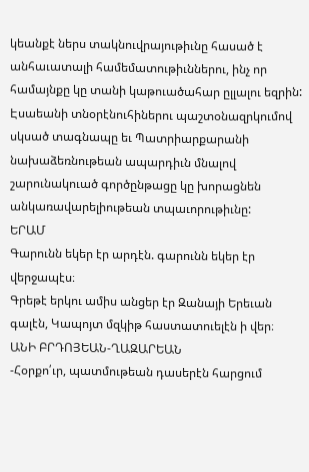կեանքէ ներս տակնուվրայութիւնը հասած է անհաւատալի համեմատութիւններու, ինչ որ համայնքը կը տանի կաթուածահար ըլլալու եզրին:
Էսաեանի տնօրէնուհիներու պաշտօնազրկումով սկսած տագնապը եւ Պատրիարքարանի նախաձեռնութեան ապարդիւն մնալով շարունակուած գործընթացը կը խորացնեն անկառավարելիութեան տպաւորութիւնը:
ԵՐԱՄ
Գարունն եկեր էր արդէն. գարունն եկեր էր վերջապէս։
Գրեթէ երկու ամիս անցեր էր Զանայի Երեւան գալէն, Կապոյտ մզկիթ հաստատուելէն ի վեր։
ԱՆԻ ԲՐԴՈՅԵԱՆ-ՂԱԶԱՐԵԱՆ
-Հօրքո՛ւր, պատմութեան դասերէն հարցում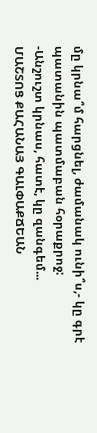մը կրնա՞մ հարցնել, ժամանակ ունի՞ս,- կը գրէ պատանին պատմաբան հօրաքրոջ:
-Անշուշտ կրնաս, հատէ, կը զանգեմ...
ՄԱՇՏՈՑ ՔԱՀԱՆԱՅ ԳԱԼՓԱՔՃԵԱՆ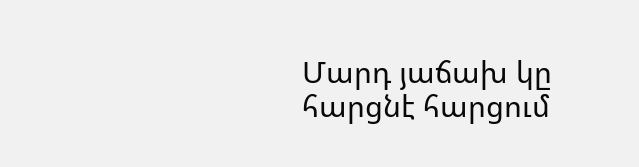Մարդ յաճախ կը հարցնէ հարցում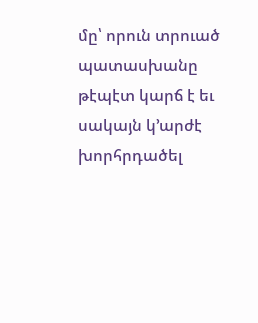մը՝ որուն տրուած պատասխանը թէպէտ կարճ է եւ սակայն կ՚արժէ խորհրդածել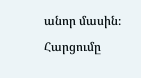անոր մասին։ Հարցումը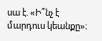սա է. «Ի՞նչ է մարդուս կեանքը»։